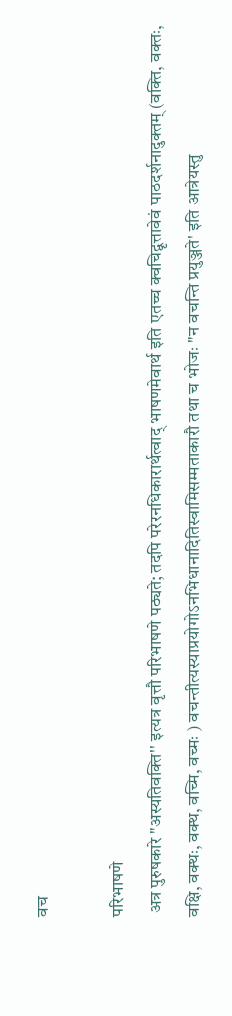वच

परिभाषणे
 अत्र पुरुषकारे "अस्यतिवक्ति'' इत्यत्र वृत्तौ परिभाषणे पठ्यते; तदपि परेरनधिकारार्थत्वाद् भाषणमेवार्थ इति एतच्च क्वचिद्वृत्तावेवं पाठदर्शनादुक्तम् (वक्ति, वक्तः, वक्षि, वक्थः, वक्थ, वच्मि, वच्मः ) वचन्तीत्यस्याप्रयोगोऽनभिधानादितिस्वामिसम्मताकारौ तथा च भोजः "न वचन्ति प्रयुञ्जते' इति आत्रेयस्तु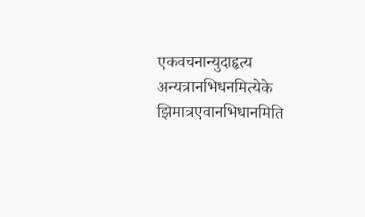एकवचनान्युदाहृत्य अन्यत्रानभिधनमित्येके झिमात्रएवानभिधानमिति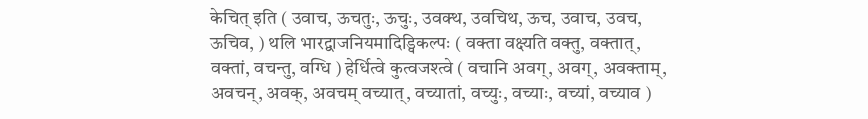केचित् इति ( उवाच, ऊचतुः, ऊचुः, उवक्थ, उवचिथ, ऊच, उवाच, उवच, ऊचिव, ) थलि भारद्वाजनियमादिड्विकल्पः ( वक्ता वक्ष्यति वक्तु, वक्तात्, वक्तां, वचन्तु, वग्धि ) हेर्धित्वे कुत्वजश्त्वे ( वचानि अवग्, अवग्, अवक्ताम्, अवचन्, अवक्, अवचम् वच्यात्, वच्यातां, वच्युः, वच्याः, वच्यां, वच्याव )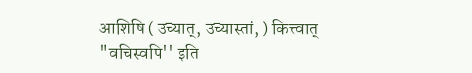आशिषि ( उच्यात्, उच्यास्तां, ) कित्त्वात् "वचिस्वपि'' इति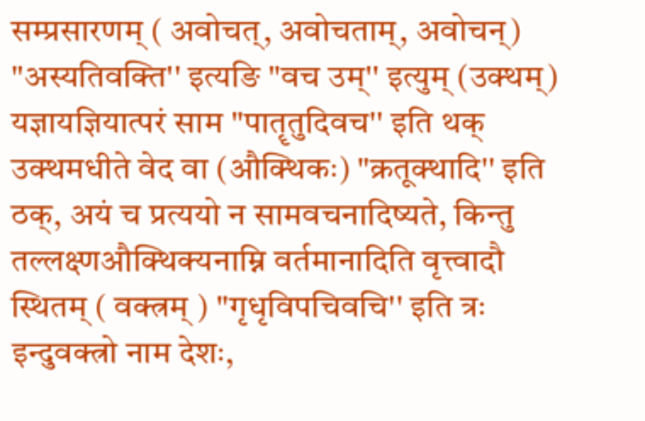सम्प्रसारणम् ( अवोचत्, अवोचताम्, अवोचन्) "अस्यतिवक्ति'' इत्यङि "वच उम्'' इत्युम् (उक्थम्) यज्ञायज्ञियात्परं साम "पातॄतुदिवच'' इति थक् उक्थमधीते वेद वा (औक्थिकः) "क्रतूक्थादि'' इति ठक्, अयं च प्रत्ययो न सामवचनादिष्यते, किन्तु तल्लक्ष्णऔक्थिक्यनाम्नि वर्तमानादिति वृत्त्वादौ स्थितम् ( वक्त्रम् ) "गृधृविपचिवचि'' इति त्रः इन्दुवक्त्रो नाम देशः,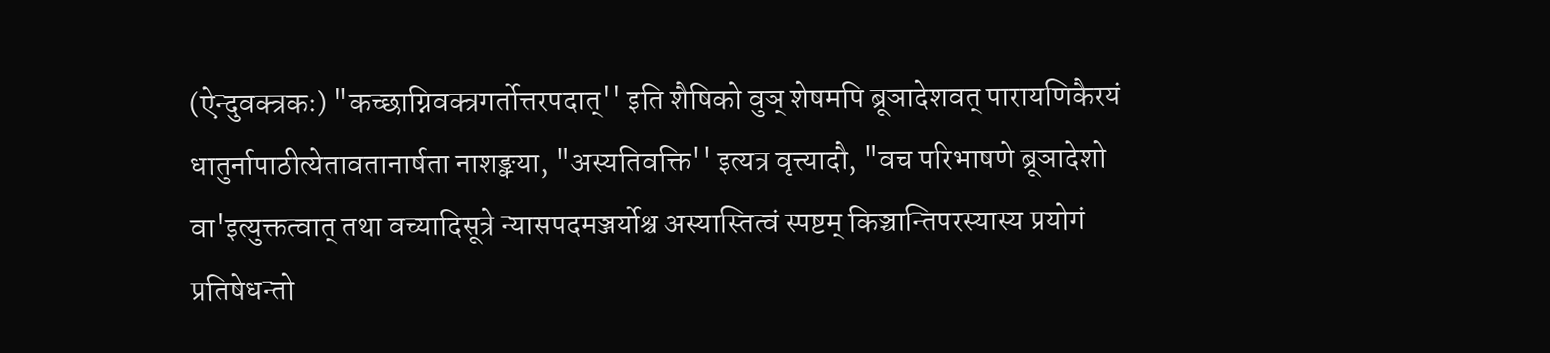(ऐन्दुवक्त्रकः) "कच्छाग्निवक्त्रगर्तोत्तरपदात्'' इति शैषिको वुञ् शेषमपि ब्रूञादेशवत् पारायणिकैरयं धातुर्नापाठीत्येतावतानार्षता नाशङ्क्या, "अस्यतिवक्ति'' इत्यत्र वृत्त्यादौ, "वच परिभाषणे ब्रूञादेशो वा'इत्युक्तत्वात् तथा वच्यादिसूत्रे न्यासपदमञ्जर्योश्च अस्यास्तित्वं स्पष्टम् किञ्चान्तिपरस्यास्य प्रयोगं प्रतिषेधन्तो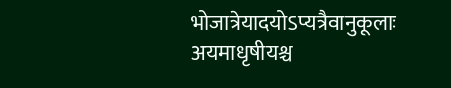भोजात्रेयादयोऽप्यत्रैवानुकूलाः अयमाधृषीयश्च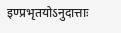इण्प्रभृतयोऽनुदात्ताः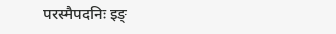परस्मैपदनिः इङ्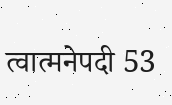त्वात्मनेपदी 53